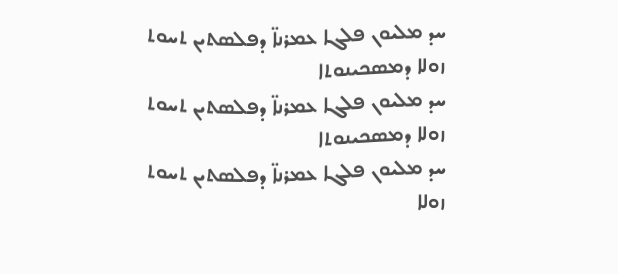ܚܕ ܡܠܝܘܢ ܦܠܓܐ ܥܡܪܢܐ̈ ܕܦܠܣܬܝܢ ܬܚܘܬ ܙܘܠܐ ܕܡܣܟܝܢܘܬܐ
ܚܕ ܡܠܝܘܢ ܦܠܓܐ ܥܡܪܢܐ̈ ܕܦܠܣܬܝܢ ܬܚܘܬ ܙܘܠܐ ܕܡܣܟܝܢܘܬܐ
ܚܕ ܡܠܝܘܢ ܦܠܓܐ ܥܡܪܢܐ̈ ܕܦܠܣܬܝܢ ܬܚܘܬ ܙܘܠܐ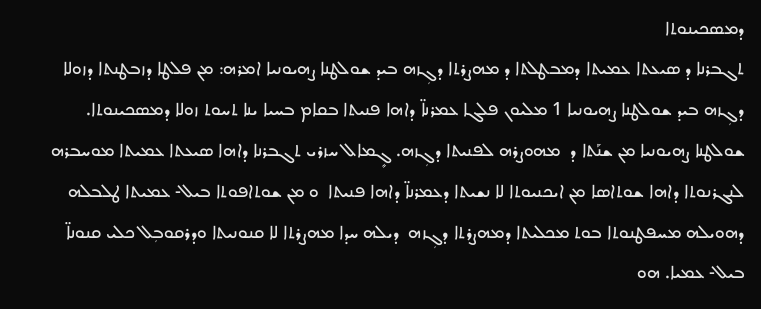ܕܡܣܟܝܢܘܬܐ
ܬܓܒܪܢܐ ܕ ܣܝܥܬܐ ܥܡܝܬܐ ܕܡܒܛܠܬܐ ܕ ܡܗܨܪܬܐ ܕܓܼܙܗ ܒܝܕ ܫܘܠܛܢܐ ܨܗܝܘܢܝܐ ܐܡܪܗ: ܡܢ ܦܠܛܐ ܕܙܒܛܢܬܐ ܕܙܘܠܐ ܕܓܼܙܗ ܒܝܕ ܫܘܠܛܢܐ ܨܗܝܘܢܝܐ 1 ܡܠܝܘܢ ܦܠܓܐ ܥܡܪܢܐ̈ ܕܐܗܐ ܦܢܝܬܐ ܒܩܐܡ ܒܚܝܐ ܝܢܐ ܬܚܘܬ ܙܘܠܐ ܕܡܣܟܝܢܘܬܐ. ܫܘܠܛܢܐ ܨܗܝܘܢܝܐ ܡܢ ܫܢܰܬܐ ܕ  ܡܗܘܨܪܗ ܠܦܢܝܬܐ ܕܓܼܙܗ. ܓܻܡܐܠ ܚܙܪܝ ܬܓܒܪܢܐ ܕܐܗܐ ܣܝܥܬܐ ܥܡܝܬܐ ܡܘܚܒܪܗ ܠܢܓܪܢܘܬܐ ܕܐܗܐ ܫܘܬܐܣܐ ܡܢ ܐܝܟܢܝܘܬܐ ܠܐ ܢܫܝܬܐ ܕܥܡܪܢܐ̈ ܕܐܗܐ ܦܢܝܬܐ  ܘ ܡܢ ܫܘܬܐܦܘܬܐ ܒܝܠ- ܥܡܝܬܐ ܛܠܒܠܗ ܕܗܘܝܠܗ ܡܚܦܛܢܘܬܐ ܒܘܬ ܡܟܠܝܬܐ ܕܡܗܨܪܬܐ ܕܓܼܙܗ  ܕܝܠܗ ܚܕܐ ܡܗܨܪܬܐ ܠܐ ܩܢܘܢܝܬܐ ܘܕܪܩܘܒܼܠ ܟܠܝ ܩܢܘܢܐ̈ ܒܝܠ- ܥܡܝܐ. ܗܘ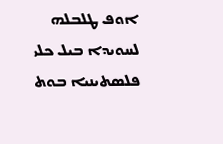ܐܘܦ ܛܠܒܠܗ ܠܚܘܝܕܐ ܒܝܠ ܟܠܝ ܦܠܣܬܝܢܝܐ ܒܘܬ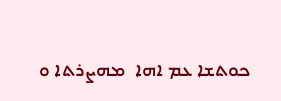ܟܘܬܫܐ ܥܡ ܐܗܐ  ܡܗܨܪܬܐ ܘ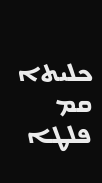ܟܠܝܬܐ ܩܡ ܦܠܛܐ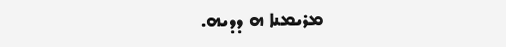ܡܪܝܡܢܐ ܗ ܕܕܝܗ.